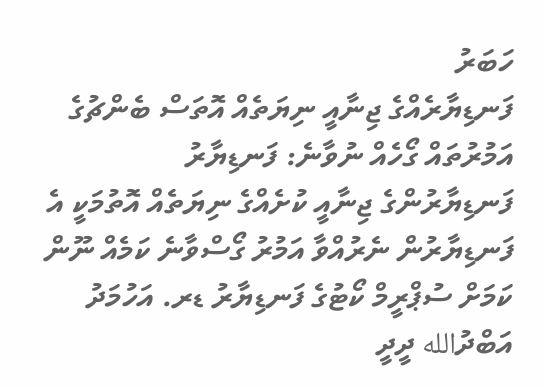ހަބަރު
ފަނޑިޔާރެއްގެ ޖިނާއީ ނިޔަތެއް އޮތަސް ބެންޗުގެ އަމުރުތައް ގޯހެއް ނުވާނެ: ފަނޑިޔާރު
ފަނޑިޔާރުންގެ ޖިނާއީ ކުށެއްގެ ނިޔަތެއް އޮތުމަކީ އެ ފަނޑިޔާރުން ނެރުއްވާ އަމުރު ގޯސްވާނެ ކަމެއް ނޫން ކަމަށް ސުޕްރީމް ކޯޓުގެ ފަނޑިޔާރު ޑރ. އަހުމަދު އަބްދުالله ދީދީ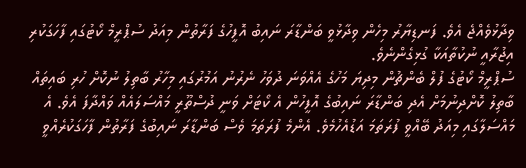ވިދާޅުވެއްޖެ އެވެ. ފަނޑިޔާރު މިހެން ވިދާޅުވީ ބަންޑާރަ ނައިބު އޮފީހުގެ ފަރާތުން މިއަދު ސުޕްރީމް ކޯޓުގައި ފާހަގަކުރި އިޖުރާއީ ނުކުތާއަކާ ގުޅިގެންނެވެ.
ސުޕްރީމް ކޯޓުގެ ފުލް ބެންޗުން މިދިޔަ މަހުގެ އެއްވަނަ ދުވަހު ނެރުނު އަމުރުގައި މިހާރު ބާތިލު ނުކޮށް ހުރި ބައިތައް ބާތިލު ކޮށްދިނުމަށް އެދި ބަންޑާރަ ނައިބުގެ އޮފީހުން އެ ކޯޓަށް ވަނީ ދުސްތޫރީ މައްސަލައެއް ވައްދާފަ އެވެ. އެ މައްސަލާގައި މިއަދު ބޭއްވީ ފުރަތަމަ އަޑުއެހުމެވެ. އެންމެ ފުރަތަމަ ވެސް ބަންޑާރަ ނައިބުގެ ފަރާތުން ފާހަގަކުރެއްވީ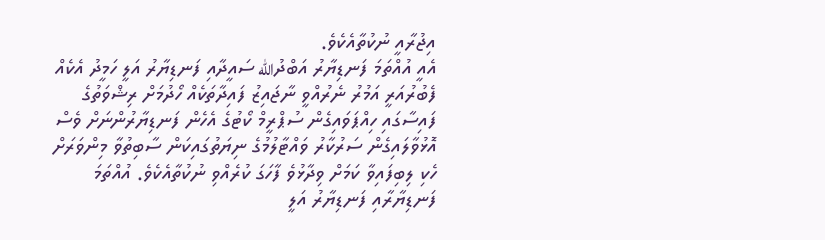އިޖުރާއީ ނުކުތާއެކެވެ.
އެއީ އުއްތަމަ ފަނޑިޔާރު އަބްދުالله ސައީދާއި ފަނޑިޔާރު އަލީ ހަމީދު އެކެއް ފެބުރުއަރީ އަމުރު ނެރުއްވީ ނާޖައިޒު ފައިދާތަކެއް ހޯދުމަށް ރިޝްވަތުގެ ފައިސާގައި ހިއްޕަވައިގެން ސުޕްރީމް ކޯޓުގެ އެހެން ފަނޑިޔާރުންނަށް ވެސް އޮޅުވާލައިގެން ސަރުކާރު ވައްޓާލުމުގެ ނިޔަތުގައިކަން ސާބިތުވާ މިންވަރަށް ހެކި ލިބިފައިވާ ކަމަށް ވިދާޅުވެ ފާހަގަ ކުރެއްވި ނުކުތާއެކެވެ. އުއްތަމަ ފަނޑިޔާރާއި ފަނޑިޔާރު އަލީ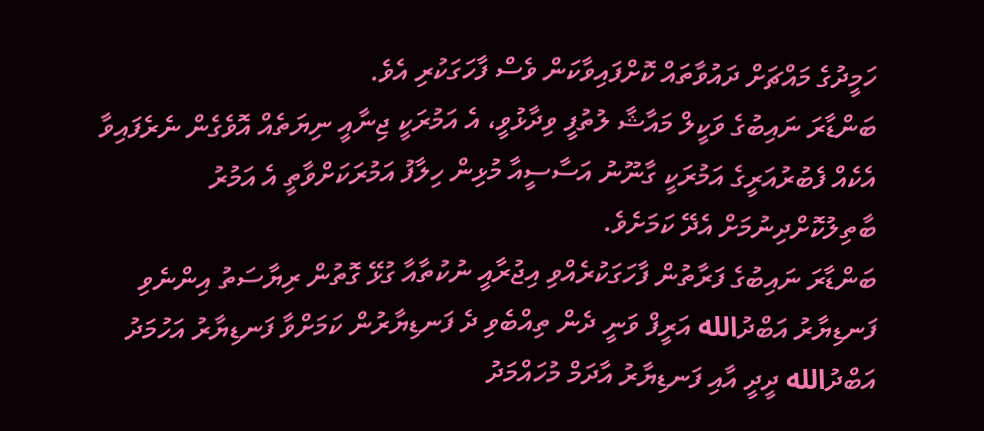ހަމީދުގެ މައްޗަށް ދައުވާތައް ކޮށްފައިވާކަން ވެސް ފާހަގަކުރި އެވެ.
ބަންޑާރަ ނައިބުގެ ވަކީލް މައާޝާ ލުތުފީ ވިދާޅުވީ، އެ އަމުރަކީ ޖިނާއީ ނިޔަތެއް އޮވެގެން ނެރެފައިވާ އެކެއް ފެބުރުއަރީގެ އަމުރަކީ ގާނޫނު އަސާސީއާ މުޅިން ހިލާފު އަމުރަކަށްވާތީ އެ އަމުރު ބާތިލުކޮށްދިނުމަށް އެދޭ ކަމަށެވެ.
ބަންޑާރަ ނައިބުގެ ފަރާތުން ފާހަގަކުރެއްވި އިޖުރާއީ ނުކުތާއާ ގުޅޭ ގޮތުން ރިޔާސަތު އިންނެވި ފަނޑިޔާރު އަބްދުالله އަރީފް ވަނީ ދެން ތިއްބެވި ދެ ފަނޑިޔާރުން ކަމަށްވާ ފަނޑިޔާރު އަހުމަދު އަބްދުالله ދީދީ އާއި ފަނޑިޔާރު އާދަމް މުހައްމަދު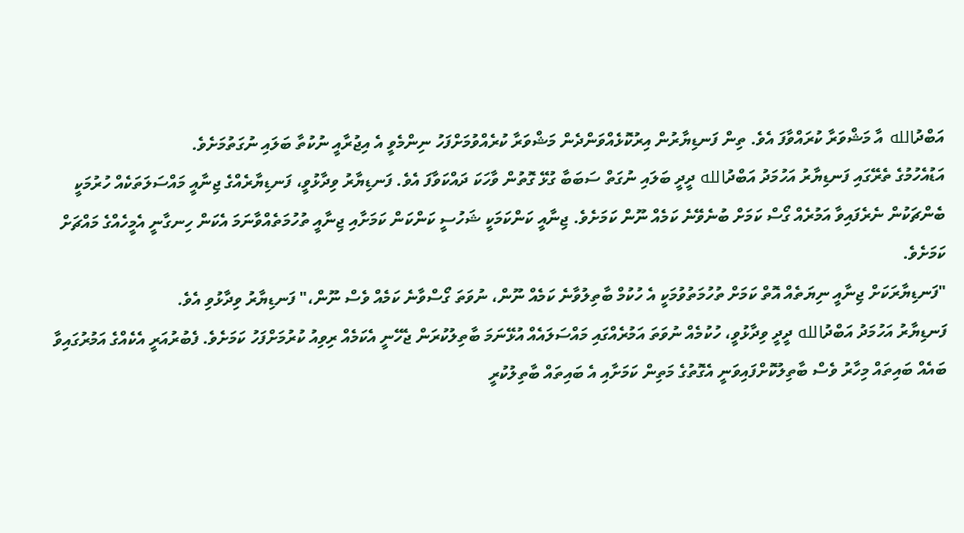އަބްދުالله އާ މަޝްވަރާ ކުރައްވާފަ އެވެ. ތިން ފަނޑިޔާރުން އިރުކޮޅެއްވަންދެން މަޝްވަރާ ކުރެއްވުމަށްފަހު ނިންމެވީ އެ އިޖުރާއީ ނުކުތާ ބަލައި ނުގަތުމަށެވެ.
އަޑުއެހުމުގެ ތެރޭގައި ފަނޑިޔާރު އަހުމަދު އަބްދުالله ދީދީ ބަލައި ނުގަތް ސަބަބާ ގުޅޭ ގޮތުން ވާހަކަ ދައްކަވާފަ އެވެ. ފަނޑިޔާރު ވިދާޅުވީ، ފަނޑިޔާރެއްގެ ޖިނާއީ މައްސަލަތަކެއް ހުރުމަކީ ބެންޗަކުން ނެރެފައިވާ އަމުރެއް ގޯސް ކަމަށް ބުނެވޭނެ ކަމެއް ނޫން ކަމަށެވެ. ޖިނާއީ ކަންކަމަކީ ޝަހުސީ ކަންކަން ކަމަށާއި ޖިނާއީ ތުހުމަތެއްވާނަމަ އެކަން ހިނގާނީ އެމީހެއްގެ މައްޗަށް ކަމަށެވެ.
"ފަނޑިޔާރަކަށް ޖިނާއީ ނިޔަތެއް އޮތް ކަމަށް ތުހުމަތުވުމަކީ އެ ހުކުމް ބާތިލުވާނެ ކަމެއް ނޫން، ނުވަތަ ގޯސްވާނެ ކަމެއް ވެސް ނޫން،" ފަނޑިޔާރު ވިދާޅުވި އެވެ.
ފަނޑިޔާރު އަހުމަދު އަބްދުالله ދީދީ ވިދާޅުވީ، ހުކުމެއް ނުވަތަ އަމުރެއްގައި މައްސަލައެއް އުޅޭނަމަ ބާތިލުކުރަން ޖެހޭނީ އެކަމެއް ރިވިއު ކުރުމަށްފަހު ކަމަށެވެ. ފެބުރުއަރީ އެކެއްގެ އަމުރުގައިވާ ބައެއް ބައިތައް މިހާރު ވެސް ބާތިލުކޮށްފައިވަނީ އެގޮތުގެ މަތިން ކަމަށާއި އެ ބައިތައް ބާތިލުކުރީ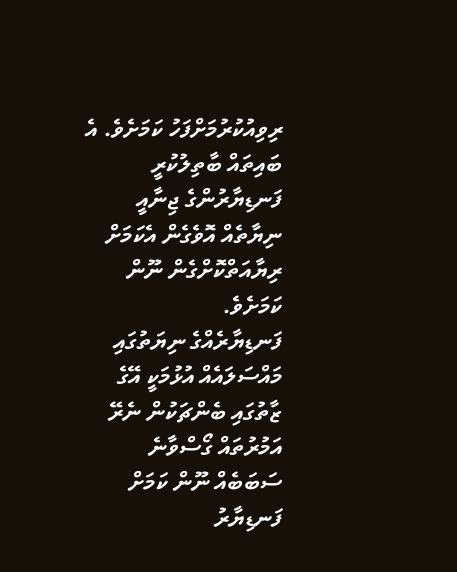ރިވިއުކުރުމަށްފަހު ކަމަށެވެ. އެ ބައިތައް ބާތިލުކުރީ ފަނޑިޔާރުންގެ ޖިނާއީ ނިޔާތެއް އޮވެގެން އެކަމަށް ރިޔާއަތްކޮށްގެން ނޫން ކަމަށެވެ.
ފަނޑިޔާރެއްގެ ނިޔަތުގައި މައްސަލައެއް އުޅުމަކީ އޭގެ ޒާތުގައި ބެންޗަކުން ނެރޭ އަމުރުތައް ގޯސްވާނެ ސަބަބެއް ނޫން ކަމަށް ފަނޑިޔާރު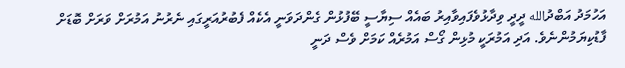އަހުމަދު އަބްދުالله ދީދީ ވިދާޅުވެފައިވާއިރު ބައެއް ސިޔާސީ ބޭފުޅުން ގެންދަވަނީ އެކެއް ފެބުރުއަރީގައި ނެރުނު އަމުރަށް ވަރަށް ބޮޑަށް ފާޑުކިޔަމުންނެވެ. އަދި އަމުރަކީ މުޅިން ގޯސް އަމުރެއް ކަމަށް ވެސް ދަނީ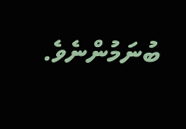ބުނަމުންނެވެ.